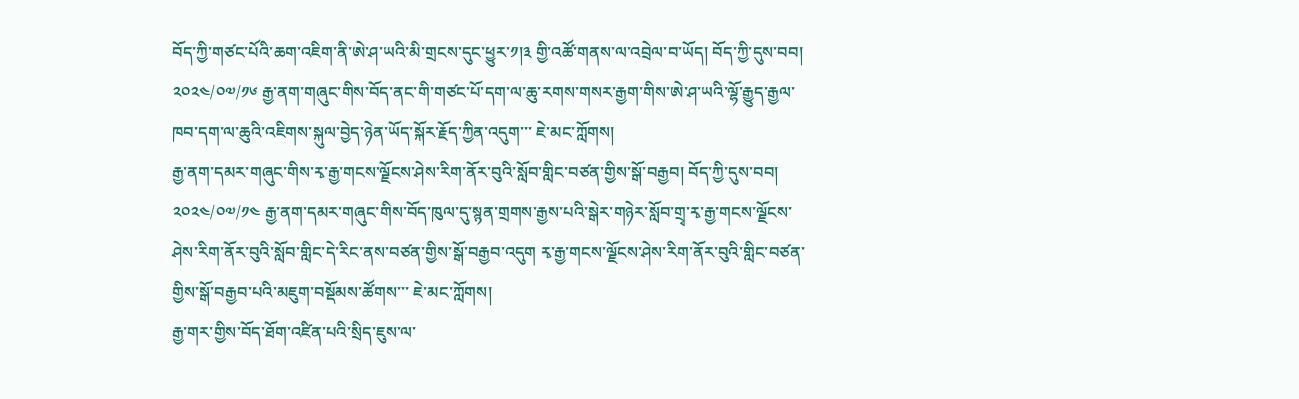བོད་ཀྱི་གཙང་པོའི་ཆག་འཇིག་ནི་ཨེ་ཤ་ཡའི་མི་གྲངས་དུང་ཕྱུར་༡།༣ གྱི་འཚོ་གནས་ལ་འབྲེལ་བ་ཡོད། བོད་ཀྱི་དུས་བབ། ༢༠༢༤/༠༧/༡༦ རྒྱ་ནག་གཞུང་གིས་བོད་ནང་གི་གཙང་པོ་དག་ལ་ཆུ་རགས་གསར་རྒྱག་གིས་ཨེ་ཤ་ཡའི་ལྷོ་རྒྱུད་རྒྱལ་ཁབ་དག་ལ་ཆུའི་འཇིགས་སྐུལ་བྱེད་ཉེན་ཡོད་སྐོར་རྗོད་ཀྱིན་འདུག་་་ ཇེ་མང་ཀློགས།
རྒྱ་ནག་དམར་གཞུང་གིས་རྭ་རྒྱ་གངས་ལྗོངས་ཤེས་རིག་ནོར་བུའི་སློབ་གླིང་བཙན་གྱིས་སྒོ་བརྒྱབ། བོད་ཀྱི་དུས་བབ། ༢༠༢༤/༠༧/༡༤ རྒྱ་ནག་དམར་གཞུང་གིས་བོད་ཁུལ་དུ་སྙན་གྲགས་རྒྱས་པའི་སྒེར་གཉེར་སློབ་གྲྭ་རྭ་རྒྱ་གངས་ལྗོངས་ཤེས་རིག་ནོར་བུའི་སློབ་གླིང་དེ་རིང་ནས་བཙན་གྱིས་སྒོ་བརྒྱབ་འདུག རྭ་རྒྱ་གངས་ལྗོངས་ཤེས་རིག་ནོར་བུའི་གླིང་བཙན་གྱིས་སྒོ་བརྒྱབ་པའི་མཇུག་བསྡོམས་ཚོགས་་་ ཇེ་མང་ཀློགས།
རྒྱ་གར་གྱིས་བོད་ཐོག་འཛིན་པའི་སྲིད་ཇུས་ལ་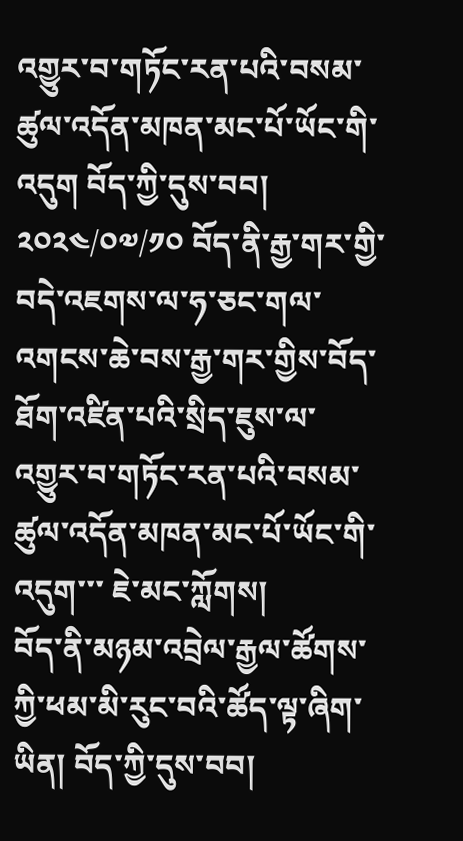འགྱུར་བ་གཏོང་རན་པའི་བསམ་ཚུལ་འདོན་མཁན་མང་པོ་ཡོང་གི་འདུག བོད་ཀྱི་དུས་བབ། ༢༠༢༤/༠༧/༡༠ བོད་ནི་རྒྱ་གར་གྱི་བདེ་འཇགས་ལ་ཧ་ཅང་གལ་འགངས་ཆེ་བས་རྒྱ་གར་གྱིས་བོད་ཐོག་འཛིན་པའི་སྲིད་ཇུས་ལ་འགྱུར་བ་གཏོང་རན་པའི་བསམ་ཚུལ་འདོན་མཁན་མང་པོ་ཡོང་གི་འདུག་་་ ཇེ་མང་ཀློགས།
བོད་ནི་མཉམ་འབྲེལ་རྒྱལ་ཚོགས་ཀྱི་ཕམ་མི་རུང་བའི་ཚོད་ལྟ་ཞིག་ཡིན། བོད་ཀྱི་དུས་བབ།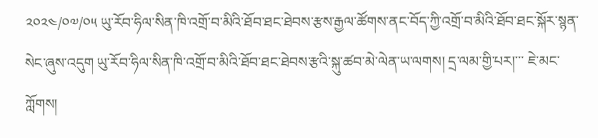༢༠༢༤/༠༧/༠༥ ཡུ་རོབ་ཧིལ་སིན་ཁི་འགྲོ་བ་མིའི་ཐོབ་ཐང་ཐེབས་རྩས་རྒྱལ་ཚོགས་ནང་བོད་ཀྱི་འགྲོ་བ་མིའི་ཐོབ་ཐང་སྐོར་སྙན་སེང་ཞུས་འདུག ཡུ་རོབ་ཧིལ་སིན་ཁི་འགྲོ་བ་མིའི་ཐོབ་ཐང་ཐེབས་རྩའི་སྐུ་ཚབ་མེ་ལེན་ཡ་ལགས། དྲ་ལམ་གྱི་པར།་་་ ཇེ་མང་ཀློགས།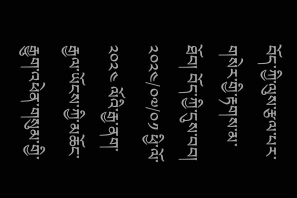བོད་ཀྱི་ལུས་རྩལ་པར་གསེར་གྱི་རྟགས་མ་ཐོབ། བོད་ཀྱི་དུས་བབ། ༢༠༢༤/༠༧/༠༡ ཕྱི་ལོ་ ༢༠༢༤ ལོའི་རྒྱ་ནག་རྒྱལ་ཡོངས་ཀྱི་མཆོང་རྒྱུག་འཕེན་གསུམ་གྱི་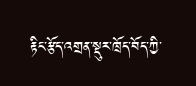རྟིང་རྩོད་འགྲན་སྡུར་ཁྲོད་བོད་ཀྱི་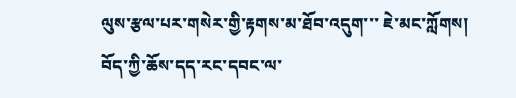ལུས་རྩལ་པར་གསེར་གྱི་རྟགས་མ་ཐོབ་འདུག་་་ ཇེ་མང་ཀློགས།
བོད་ཀྱི་ཆོས་དད་རང་དབང་ལ་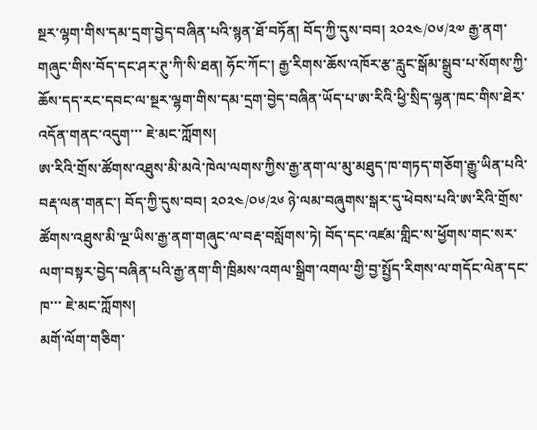སྔར་ལྷག་གིས་དམ་དྲག་བྱེད་བཞིན་པའི་སྙན་ཐོ་བཏོན། བོད་ཀྱི་དུས་བབ། ༢༠༢༤/༠༦/༢༧ རྒྱ་ནག་གཞུང་གིས་བོད་དང་ཤར་ཊུ་ཀི་སི་ཐན། ཧོང་ཀོང་། རྒྱ་རིགས་ཆོས་འཁོར་རྩ་རླུང་སྒོམ་སྒྲུབ་པ་སོགས་ཀྱི་ཆོས་དད་རང་དབང་ལ་སྔར་ལྷག་གིས་དམ་དྲག་བྱེད་བཞིན་ཡོད་པ་ཨ་རིའི་ཕྱི་སྲིད་ལྷན་ཁང་གིས་ཐེར་འདོན་གནང་འདུག་་་ ཇེ་མང་ཀློགས།
ཨ་རིའི་གྲོས་ཚོགས་འཐུས་མི་མའེ་ཁེལ་ལགས་ཀྱིས་རྒྱ་ནག་ལ་མུ་མཐུད་ཁ་གཏད་གཅོག་རྒྱུ་ཡིན་པའི་བརྡ་ལན་གནང་། བོད་ཀྱི་དུས་བབ། ༢༠༢༤/༠༦/༢༦ ཉེ་ལམ་བཞུགས་སྒར་དུ་ཕེབས་པའི་ཨ་རིའི་གྲོས་ཚོགས་འཐུས་མི་ལྔ་ཡིས་རྒྱ་ནག་གཞུང་ལ་བརྡ་བསློགས་ཏེ། བོད་དང་འཛམ་གླིང་ས་ཕྱོགས་གང་སར་ལག་བསྟར་བྱེད་བཞིན་པའི་རྒྱ་ནག་གི་ཁྲིམས་འགལ་སྒྲིག་འགལ་གྱི་བྱ་སྤྱོད་རིགས་ལ་གདོང་ལེན་དང་ཁ་་་ ཇེ་མང་ཀློགས།
མགོ་ལོག་གཅིག་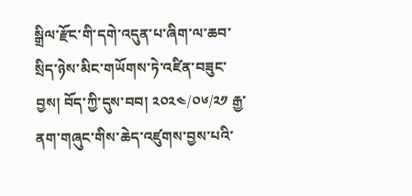སྒྲིལ་རྫོང་གི་དགེ་འདུན་པ་ཞིག་ལ་ཆབ་སྲིད་ཉེས་མིང་གཡོགས་ཏེ་འཛིན་བཟུང་བྱས། བོད་ཀྱི་དུས་བབ། ༢༠༢༤/༠༦/༢༡ རྒྱ་ནག་གཞུང་གིས་ཆེད་འཛུགས་བྱས་པའི་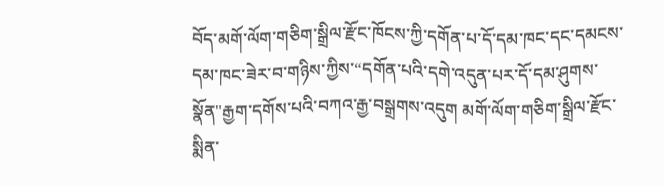བོད་མགོ་ལོག་གཅིག་སྒྲིལ་རྫོང་ཁོངས་ཀྱི་དགོན་པ་དོ་དམ་ཁང་དང་དམངས་དམ་ཁང་ཟེར་བ་གཉིས་ཀྱིས་“དགོན་པའི་དགེ་འདུན་པར་དོ་དམ་ཤུགས་སྣོན"རྒྱག་དགོས་པའི་བཀའ་རྒྱ་བསྒྲགས་འདུག མགོ་ལོག་གཅིག་སྒྲིལ་རྫོང་སྨིན་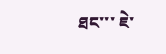ཐང་་་ ཇེ་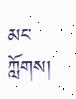མང་ཀློགས།